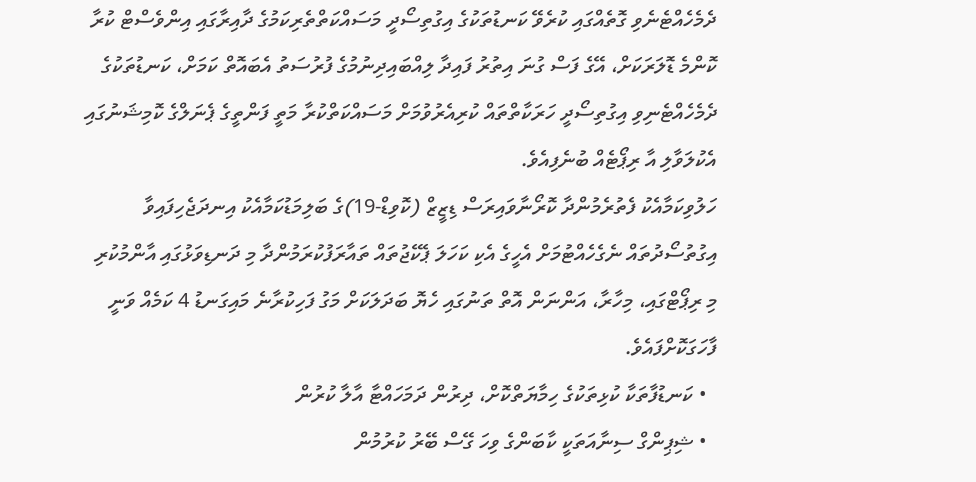ދެމެހެއްޓެނެވި ގޮތެއްގައި ކުރެވޭ ކަނޑުތަކުގެ އިގުތިސޯދީ މަސައްކަތްތެރިކަމުގެ ދާއިރާގައި އިންވެސްޓް ކުރާ ކޮންމެ ޑޮލަރަކަށް، އޭގެ ފަސް ގުނަ އިތުރު ފައިދާ ލިއްބައިދިނުމުގެ ފުރުސަތު އެބައޮތް ކަމަށް، ކަނޑުތަކުގެ ދެމެހެއްޓެނިވި އިގުތިސޯދީ ހަރަކާތްތައް ކުރިއެރުވުމަށް މަސައްކަތްކުރާ މަތީ ފަންތީގެ ޕެނަލްގެ ކޮމިޝަނުގައި އެކުލަވާލި އާ ރިޕޯޓެއް ބުނެފިއެވެ.
ހަލުވިކަމާއެކު ފެތުރެމުންދާ ކޮރޯނާވައިރަސް ޑިޒީޒް (ކޮވިޑް-19)ގެ ބަލިމަޑުކަމާއެކު އިނދަޖެހިފައިވާ އިގުތުސޯދުތައް ނެގެހެއްޓުމަށް އެހީގެ އެކި ކަހަލަ ޕެކޭޖުތައް ތައާރަފުކުރަމުންދާ މި ދަނޑިވަޅުގައި އާންމުކުރި މި ރިޕޯޓްގައި، މިހާރާ، އަންނަން އޮތް ތަނުގައި ހެޔޮ ބަދަލަކަށް މަގު ފަހިކުރާނެ މައިގަނޑު 4 ކަމެއް ވަނީ ފާހަގަކޮށްފައެވެ.
  • ކަނޑުފާތަކާ ކުޅިތަކުގެ ހިމާޔަތްކޮށް، ދިރުން ދަމަހައްޓާ އާލާ ކުރުން
  • ޝިޕިންގް ސިނާއަތަކީ ކާބަންގެ ވިހަ ގޭސް ބޭރު ކުރުމުން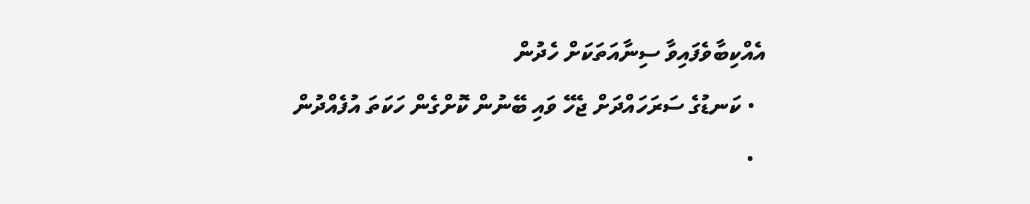އެއްކިބާވެފައިވާ ސިނާއަތަކަށް ހެދުން
  • ކަނޑުގެ ސަރަހައްދަށް ޖެހޭ ވައި ބޭނުން ކޮށްގެން ހަކަތަ އުފެއްދުން
  •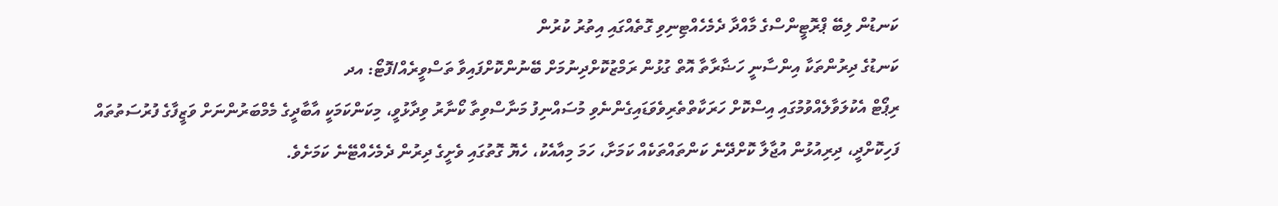ކަނޑުން ލިބޭ ޕްރޮޓީންސްގެ މާއްދާ ދެމެހެއްޓިނިވި ގޮތެއްގައި އިތުރު ކުރުން
ކަނޑުގެ ދިރުންތަކާ އިންސާނީ ހަޟާރާތާ އޮތް ގުޅުން ރަމްޒުކޮށްދިނުމަށް ބޭނުންކޮށްފައިވާ ތަސްވީރެއް/ފޮޓޯ: އދ
ރިޕޯޓް އެކުލަވާލެއްވުމުގައި އިސްކޮށް ހަރަކާތްތެރިވެވަޑައިގެންނެވި މުސައްނިފު މަނާސްވިތާ ކޯނާރު ވިދާޅުވީ، މިކަންކަމަކީ އާބާދީގެ މެމްބަރުންނަށް ވަޒީފާގެ ފުރުސަތުތައް ފަހިކޮށްދީ، ދިރިއުޅުން އުޖާލާ ކޮށްދޭނެ ކަންތައްތަކެއް ކަމަށާ، ހަމަ މިއާއެކު، ހެޔޮ ގޮތުގައި ވެށީގެ ދިރުން ދެމެހެއްޓޭނެ ކަމަށެވެ.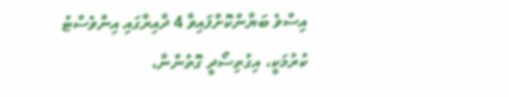އިސްވެ ބަޔާންކޮށްފައިވާ 4 ދާއިރާގައި އިންވެސްޓު ކުރުމަކީ، އިގުތިސޯދީ ގޮތުންނާ،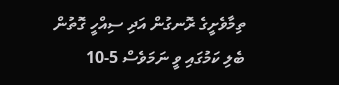ތިމާވެށީގެ ރޮނގުން އަދި ސިއްހީ ގޮތުން ބެލި ކަމުގައި ވީ ނަމަވެސް 5-10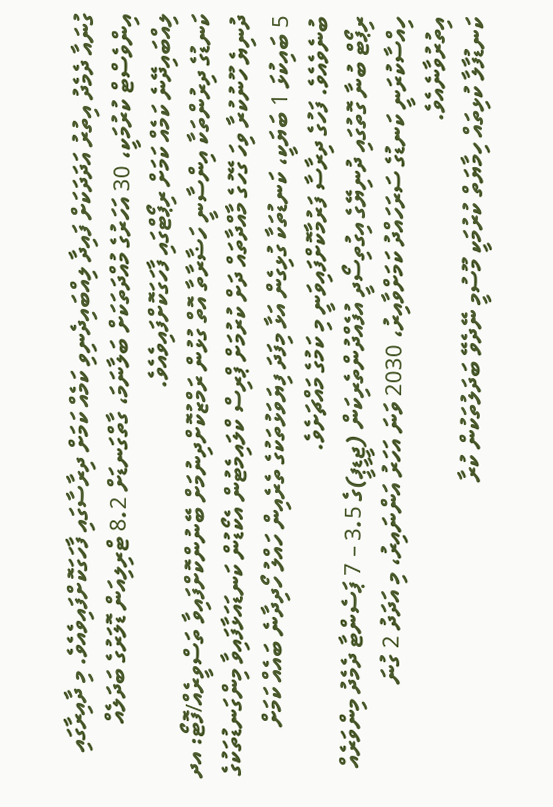ގުނައާ ދެމެދު އިތުރު އަދަދަކަށް ފައިދާ ލިއްބައިދެނިވި ކަމެއް ކަމަށް ދިރާސާގައި ފާހަގަކޮށްފައިވެއެވެ. މި ދާއިރާގައި އިންވެސްޓް ކުރުމަކީ، 30 އަހަރުގެ މުއްދަތަކަށް ބަލާނަމަ، ގާތްގަނޑަށް 8.2 ޓްރިލިއަން ޑޮލަރުގެ ބަދަލެއް ލިއްބައިދޭނެ ކަމެއް ކަމަށް ރިޕޯޓްގައި ފާހަގަކޮށްފައިވެއެވެ.
ކަނޑުގެ ދިރުންތަކާ އިންސާނީ ހަޟާރާތާ އޮތް ގުޅުން ރަމްޒުކޮށްދިނުމަށް ބޭނުންކޮށްފައިވާ ތަސްވީރެއް/ފޮޓޯ: އދ
ދުނިޔެ ހޫނުކުރާ ވިހަ ގޭހުގެ މާއްދާތައް ދަށް ކުރުމަށް ޕްރިސް ކްލައިމެޓުން އެކޯޑުން ކަނޑައަޅާފައިވާ މިންގަނޑުތަކުގެ 5 ބައިކުޅަ 1 ބަޔަކީ، ކަނޑުތަކާ ގުޅިގެން އަޅާ މިފަދަ ފިޔަވަޅުތަކުގެ ތެރެއިން ހައްލު ހޯދިދާނެ ބައެއް ކަމަށް ބުނެވެއެވެ. ފަހުގެ ދިރާސާ ފަރުމާކޮށްފައިވަނީ މި ކަމުގެ މައްޗަށެވެ.
ރިޕޯޓް ބުނާ ގޮތުގައި ދުނިޔޭގެ އިގުތިސޯދީ އުފެއްދުންތެރިކަން (ޖީޑީޕީ)ގެ 3.5 – 7 ޕަސެންޓާ ދެމެދު މިންވަރެއް ހިއްސާކުރަނީ ކަނޑުގެ ސަރަހައްދު ކަމަށްވާއިރު، 2030 ވަނަ އަހަރު އަންނައިރު، މި އަދަދު 2 ގުނަ އިތުރުވާނެއެވެ.
ކަނޑުފާލާ ކުޅިތައް ހިމާޔަތް ކުރުމަކީ މޫސުމީ ނޭދެވޭ ބަދަލުތަކުން ކުރާ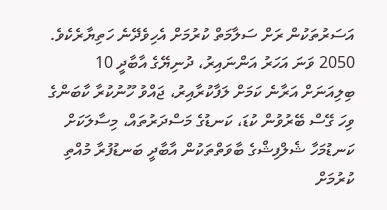އަސަރުތަކުން ރަށް ސަލާމަތް ކުރުމަށް އެހިވެދޭނެ ހަތިޔާރެކެވެ.
2050 ވަނަ އަހަރު އަންނައިރު، ދުނިޔޭގެ އާބާދީ 10 ބިލިއަނަށް އަރާނެ ކަމަށް ލަފާކުރާއިރު، ޖައްވު ހޫނުކުރާ ކާބަންގެ ވިހަ ގޭސް ބޭރުވުން ކުޑަ، ކަނޑުގެ މަސްދަރުތައް، މިސާލަކަށް ކަނޑުމަހާ ޝެލްފިޝްގެ ބާވަތްތަކުން އާބާދީ ބަނޑުފުރާ މުއްތި ކުރުމަށް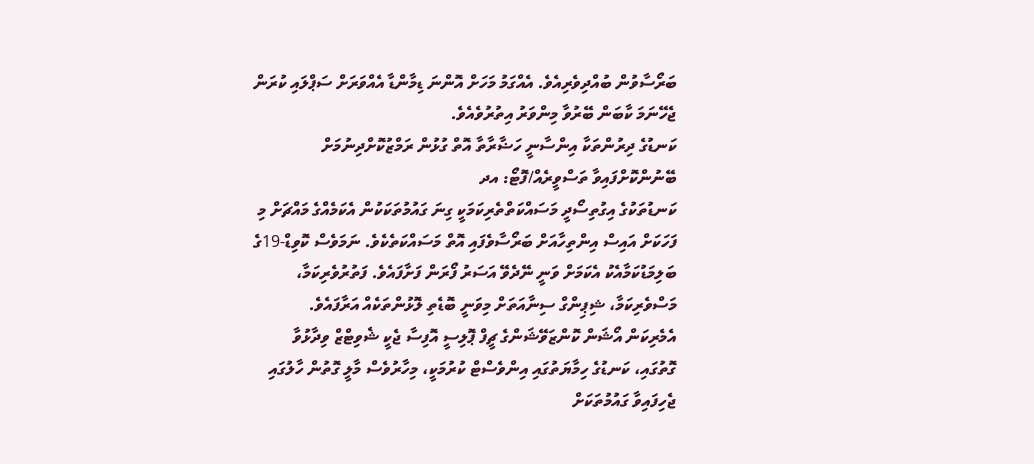ބަރޯސާވުން ބުއްދިވެރިއެވެ. އެއްގަމު މަހަށް އޮންނަ ޑިމާންޑާ އެއްވަރަށް ސަޕްލައި ކުރަން ޖެހޭނަމަ ކާބަން ބޭރުވާ މިންވަރު އިތުރުވެއެވެ.
ކަނޑުގެ ދިރުންތަކާ އިންސާނީ ހަޟާރާތާ އޮތް ގުޅުން ރަމްޒުކޮށްދިނުމަށް ބޭނުންކޮށްފައިވާ ތަސްވީރެއް/ފޮޓޯ: އދ
ކަނޑުތަކުގެ އިގުތިސޯދީ މަސައްކަތްތެރިކަމަކީ ގިނަ ގައުމުތަކަކުން އެކަމެއްގެ މައްޗަށް މި ފަހަކަށް އައިސް އިންތިހާއަށް ބަރޯސާވެފައި އޮތް މަސައްކަތެކެވެ. ނަމަވެސް ކޮވިޑް-19ގެ ބަލިމަޑުކަމާއެކު އެކަމަށް ވަނީ ނޭދެވޭ އަސަރު ފޯރަން ފަށާފައެވެ. ފަތުރުވެރިކަމާ، މަސްވެރިކަމާ، ޝިޕިންގް ސިނާއަތަށް މިވަނީ ބޮޑެތި ލޮޅުންތަކެއް އަރާފައެވެ.
އެމެރިކަން އޯޝަން ކޮންޒަވޭޝަންގެ ޗީފް ޕޮލިސީ އޮފިސާ ޖެކީ ޝެވިޓްޒް ވިދާޅުވާ ގޮތުގައި، ކަނޑުގެ ހިމާޔަތުގައި އިންވެސްޓް ކުރުމަކީ، މިހާރުވެސް މާލީ ގޮތުން ހާލުގައި ޖެހިފައިވާ ގައުމުތަކަށް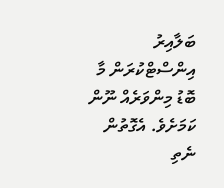ބަލާއިރު އިންސްޓްކުރަން މާ ބޮޑު މިންވަރެއް ނޫން ކަމަށެވެ. އެގޮތުން ނެތި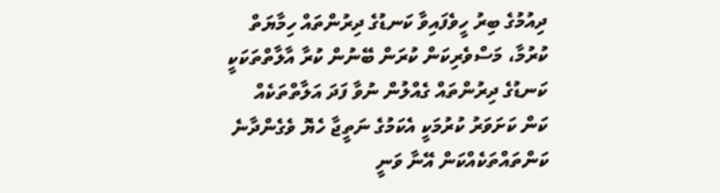ދިއުމުގެ ބިރު ހީވެފައިވާ ކަނޑުގެ ދިރުންތައް ހިމާޔަތް ކުރުމާ، މަސްވެރިކަން ކުރަން ބޭނުން ކުރާ އާލާތްތަކަކީ ކަނޑުގެ ދިރުންތައް ގެއްލުން ނުވާ ފަދަ އަލާތްތަކެއް ކަން ކަށަވަރު ކުރުމަކީ އެކަމުގެ ނަތީޖާ ހެޔޮ ވެގެންދާނެ ކަންތައްތަކެއްކަން އޭނާ ވަނީ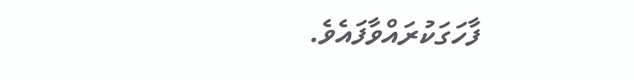ފާހަގަކުރައްވާފައެވެ.